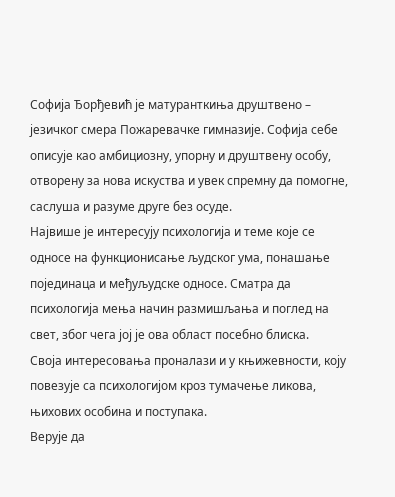Софија Ђорђевић је матуранткиња друштвено – језичког смера Пожаревачке гимназије. Софија себе описује као амбициозну, упорну и друштвену особу, отворену за нова искуства и увек спремну да помогне, саслуша и разуме друге без осуде.
Највише је интересују психологија и теме које се односе на функционисање људског ума, понашање појединаца и међуљудске односе. Сматра да психологија мења начин размишљања и поглед на свет, због чега јој је ова област посебно блиска.
Своја интересовања проналази и у књижевности, коју повезује са психологијом кроз тумачење ликова, њихових особина и поступака.
Верује да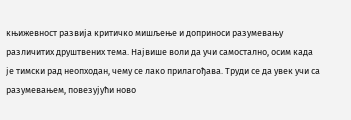књижевност развија критичко мишљење и доприноси разумевању различитих друштвених тема. Највише воли да учи самостално, осим када је тимски рад неопходан, чему се лако прилагођава. Труди се да увек учи са разумевањем, повезујући ново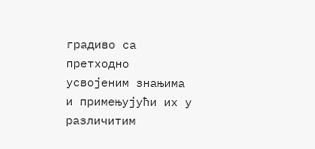градиво са претходно усвојеним знањима и примењујући их у различитим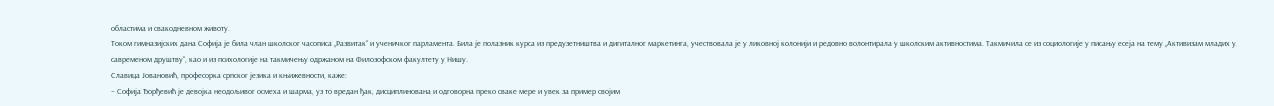областима и свакодневном животу.
Током гимназијских дана Софија је била члан школског часописа „Развитак“ и ученичког парламента. Била је полазник курса из предузетништва и дигиталног маркетинга, учествовала је у ликовној колонији и редовно волонтирала у школским активностима. Такмичила се из социологије у писању есеја на тему „Активизам младих у савременом друштву“, као и из психологије на такмичењу одржаном на Филозофском факултету у Нишу.
Славица Јовановић, професорка српског језика и књижевности, каже:
– Софија Ђорђевић је девојка неодољивог осмеха и шарма, уз то вредан ђак, дисциплинована и одговорна преко сваке мере и увек за пример својим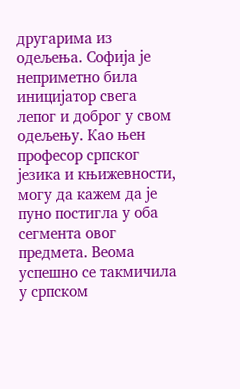другарима из одељења. Софија је неприметно била иницијатор свега лепог и доброг у свом одељењу. Као њен професор српског језика и књижевности, могу да кажем да је пуно постигла у оба сегмента овог предмета. Веома успешно се такмичила у српском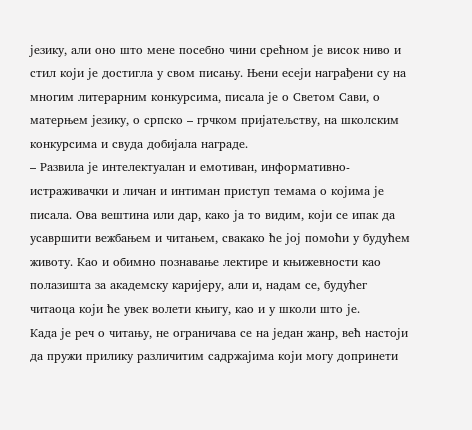језику, али оно што мене посебно чини срећном је висок ниво и стил који је достигла у свом писању. Њени есеји награђени су на многим литерарним конкурсима, писала је о Светом Сави, о матерњем језику, о српско – грчком пријатељству, на школским конкурсима и свуда добијала награде.
– Развила је интелектуалан и емотиван, информативно-истраживачки и личан и интиман приступ темама о којима је писала. Ова вештина или дар, како ја то видим, који се ипак да усавршити вежбањем и читањем, свакако ће јој помоћи у будућем животу. Као и обимно познавање лектире и књижевности као полазишта за академску каријеру, али и, надам се, будућег читаоца који ће увек волети књигу, као и у школи што је.
Када је реч о читању, не ограничава се на један жанр, већ настоји да пружи прилику различитим садржајима који могу допринети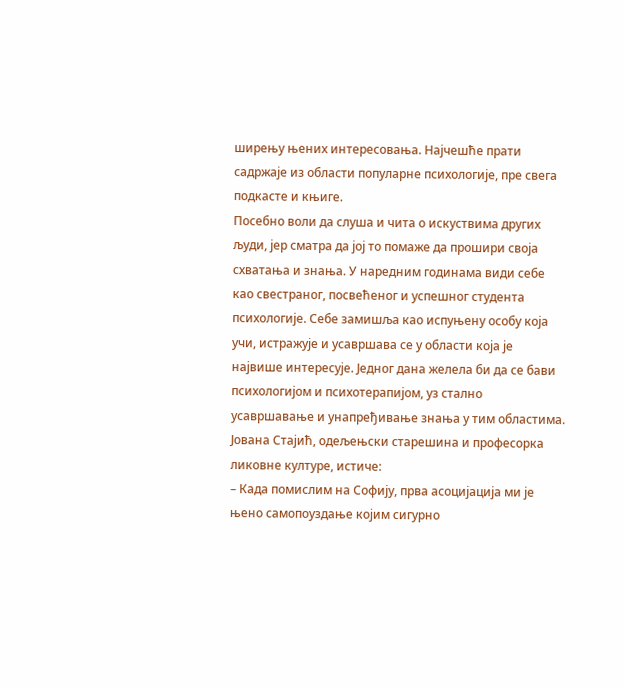ширењу њених интересовања. Најчешће прати садржаје из области популарне психологије, пре свега подкасте и књиге.
Посебно воли да слуша и чита о искуствима других људи, јер сматра да јој то помаже да прошири своја схватања и знања. У наредним годинама види себе као свестраног, посвећеног и успешног студента психологије. Себе замишља као испуњену особу која учи, истражује и усавршава се у области која је највише интересује. Једног дана желела би да се бави психологијом и психотерапијом, уз стално усавршавање и унапређивање знања у тим областима.
Јована Стајић, одељењски старешина и професорка ликовне културе, истиче:
– Када помислим на Софију, прва асоцијација ми је њено самопоуздање којим сигурно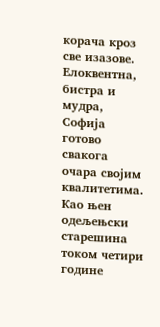корача кроз све изазове. Елоквентна, бистра и мудра, Софија готово свакога очара својим квалитетима. Као њен одељењски старешина током четири године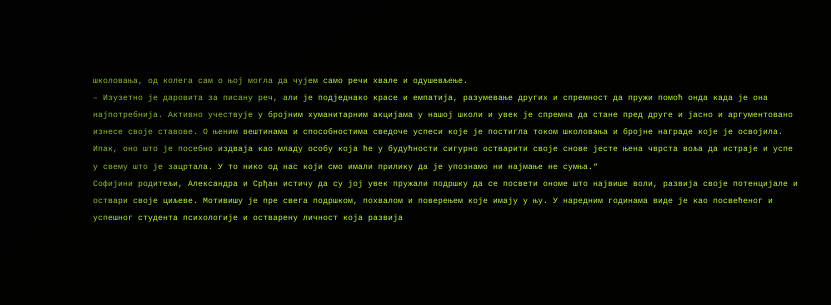школовања, од колега сам о њој могла да чујем само речи хвале и одушевљење.
– Изузетно је даровита за писану реч, али је подједнако красе и емпатија, разумевање других и спремност да пружи помоћ онда када је она најпотребнија. Активно учествује у бројним хуманитарним акцијама у нашој школи и увек је спремна да стане пред друге и јасно и аргументовано изнесе своје ставове. О њеним вештинама и способностима сведоче успеси које је постигла током школовања и бројне награде које је освојила. Ипак, оно што је посебно издваја као младу особу која ће у будућности сигурно остварити своје снове јесте њена чврста воља да истраје и успе у свему што је зацртала. У то нико од нас који смо имали прилику да је упознамо ни најмање не сумња.“
Софијини родитељи, Александра и Срђан истичу да су јој увек пружали подршку да се посвети ономе што највише воли, развија своје потенцијале и оствари своје циљеве. Мотивишу је пре свега подршком, похвалом и поверењем које имају у њу. У наредним годинама виде је као посвећеног и успешног студента психологије и остварену личност која развија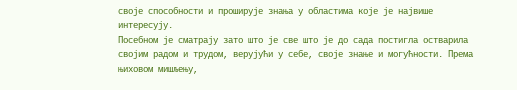своје способности и проширује знања у областима које је највише интересују.
Посебном је сматрају зато што је све што је до сада постигла остварила својим радом и трудом, верујући у себе, своје знање и могућности. Према њиховом мишљењу,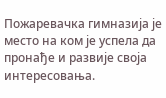Пожаревачка гимназија је место на ком је успела да пронађе и развије своја интересовања.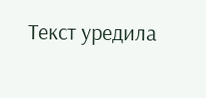Текст уредила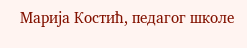Марија Костић, педагог школе